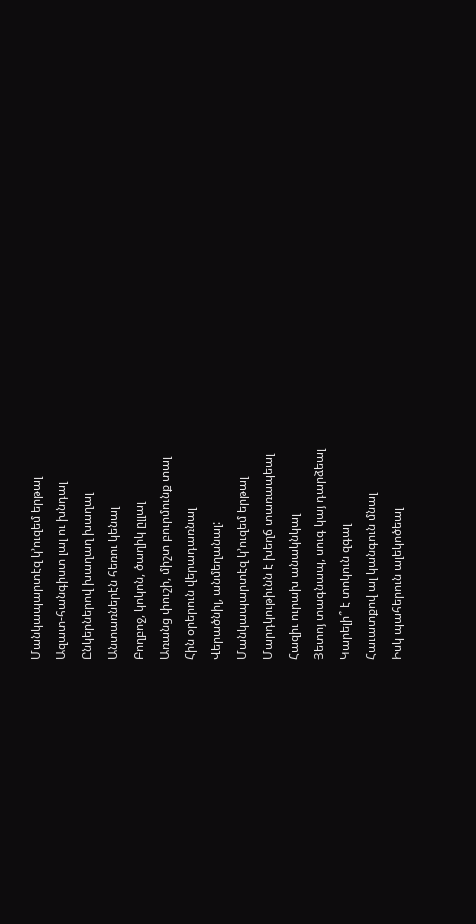Մանկապարտէզ կ’ուզեմ երթալ
Ազատ-հանգիստ լալ ու խնդալ
Ընկերներով խաղաղ խաղալ
Անտառներէն հեռու կենալ
Բողբոջ, կոկոն, ծաղիկ ըլլալ
Առանց փուշի, միշտ բուրմունք տալ
Հին օրերուն վերադառնալ
Վերածնիլ, անմեղանալ:
Մանկապարտէզ կ’ուզեմ երթալ
Մարդկութիւնն է խեղճ տառապեալ
Հազիւ ուրախ անակնկալ
Յետոյ տագնապ, սուգ կայ դարձեալ
Կարելի՞ է տոկուն զգալ
Հաւատքով ալ կանգուն մնալ
Իսկ պահերուն ալեկոծեալ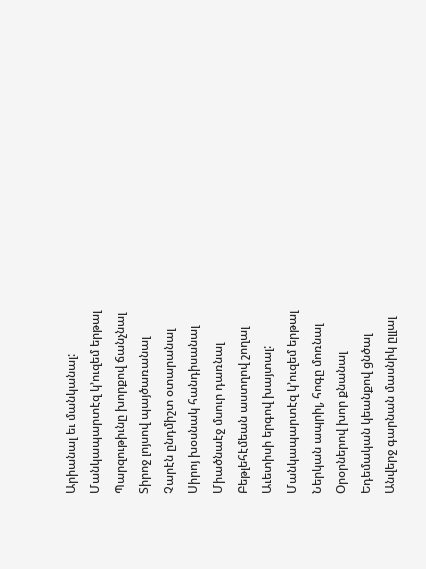Արիանալ եւ մանկանալ:
Մանկապարտէզ կ’ուզեմ երթալ
Պարզութիւնը խորքով ճանչնալ
Տիրոջ լոյսով պայծառանալ
Չարէն ընդմիշտ օտարանալ
Սիրոյ խօսնակ հանդիսանալ
Միածնաէջ մսուր դառնալ
Բեթլեհէմեան աստղով շողալ
Աւետիսի երգով խայտալ:
Մանկապարտէզ կ’ուզեմ երթալ
Ներկան ապրիլ, հոգը մոռնալ
Օրօրներով խոր քնանալ
Եդեմական կեանքով ցնծալ
Անվերջ գարնան մասնիկ ըլլալ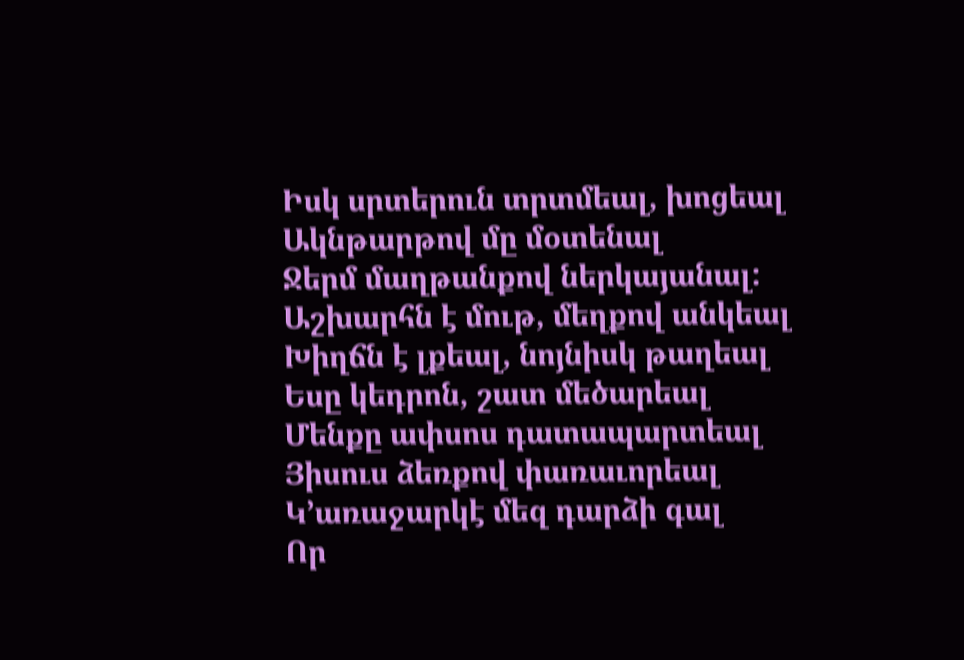Իսկ սրտերուն տրտմեալ, խոցեալ
Ակնթարթով մը մօտենալ
Ջերմ մաղթանքով ներկայանալ:
Աշխարհն է մութ, մեղքով անկեալ
Խիղճն է լքեալ, նոյնիսկ թաղեալ
Եսը կեդրոն, շատ մեծարեալ
Մենքը ափսոս դատապարտեալ
Յիսուս ձեռքով փառաւորեալ
Կ’առաջարկէ մեզ դարձի գալ
Որ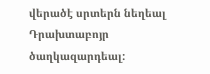վերածէ սրտերն նեղեալ
Դրախտաբոյր ծաղկազարդեալ: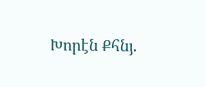Խորէն Քհնյ.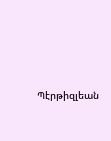Պէրթիզլեան